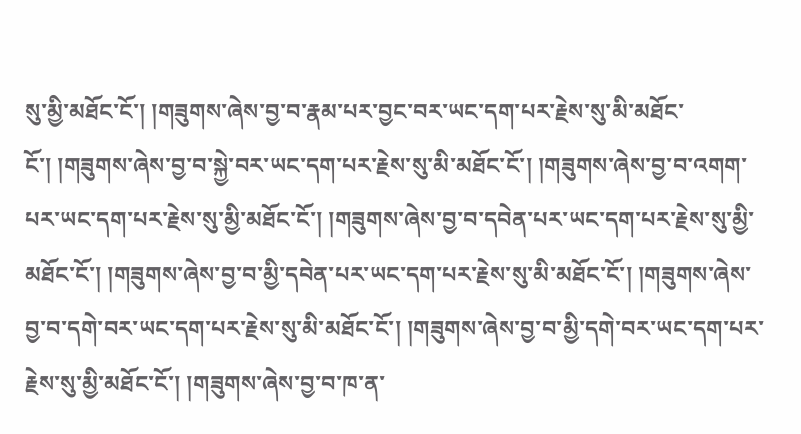སུ་མྱི་མཐོང་ངོ་། །གཟུགས་ཞེས་བྱ་བ་རྣམ་པར་བྱང་བར་ཡང་དག་པར་རྗེས་སུ་མི་མཐོང་ངོ་། །གཟུགས་ཞེས་བྱ་བ་སྐྱེ་བར་ཡང་དག་པར་རྗེས་སུ་མི་མཐོང་ངོ་། །གཟུགས་ཞེས་བྱ་བ་འགག་པར་ཡང་དག་པར་རྗེས་སུ་མྱི་མཐོང་ངོ་། །གཟུགས་ཞེས་བྱ་བ་དབེན་པར་ཡང་དག་པར་རྗེས་སུ་མྱི་མཐོང་ངོ་། །གཟུགས་ཞེས་བྱ་བ་མྱི་དབེན་པར་ཡང་དག་པར་རྗེས་སུ་མི་མཐོང་ངོ་། །གཟུགས་ཞེས་བྱ་བ་དགེ་བར་ཡང་དག་པར་རྗེས་སུ་མི་མཐོང་ངོ་། །གཟུགས་ཞེས་བྱ་བ་མྱི་དགེ་བར་ཡང་དག་པར་རྗེས་སུ་མྱི་མཐོང་ངོ་། །གཟུགས་ཞེས་བྱ་བ་ཁ་ན་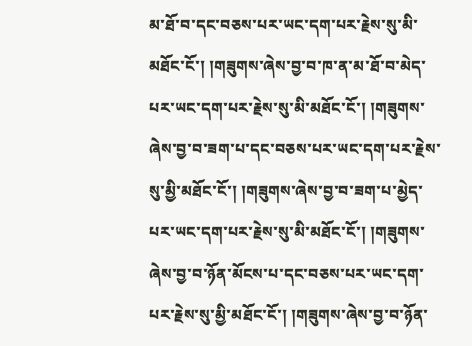མ་ཐོ་བ་དང་བཅས་པར་ཡང་དག་པར་རྗེས་སུ་མི་མཐོང་ངོ་། །གཟུགས་ཞེས་བྱ་བ་ཁ་ན་མ་ཐོ་བ་མེད་པར་ཡང་དག་པར་རྗེས་སུ་མི་མཐོང་ངོ་། །གཟུགས་ཞེས་བྱ་བ་ཟག་པ་དང་བཅས་པར་ཡང་དག་པར་རྗེས་སུ་མྱི་མཐོང་ངོ་། །གཟུགས་ཞེས་བྱ་བ་ཟག་པ་མྱེད་པར་ཡང་དག་པར་རྗེས་སུ་མི་མཐོང་ངོ་། །གཟུགས་ཞེས་བྱ་བ་ཉོན་མོངས་པ་དང་བཅས་པར་ཡང་དག་པར་རྗེས་སུ་མྱི་མཐོང་ངོ་། །གཟུགས་ཞེས་བྱ་བ་ཉོན་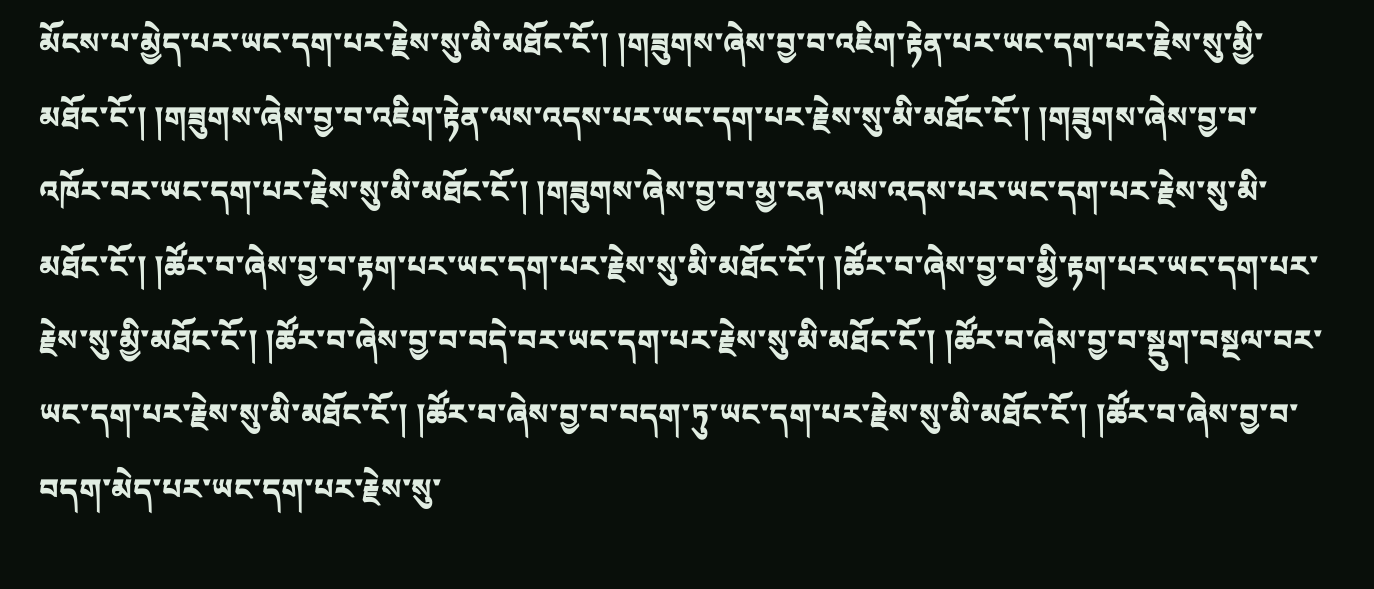མོངས་པ་མྱེད་པར་ཡང་དག་པར་རྗེས་སུ་མི་མཐོང་ངོ་། །གཟུགས་ཞེས་བྱ་བ་འཇིག་རྟེན་པར་ཡང་དག་པར་རྗེས་སུ་མྱི་མཐོང་ངོ་། །གཟུགས་ཞེས་བྱ་བ་འཇིག་རྟེན་ལས་འདས་པར་ཡང་དག་པར་རྗེས་སུ་མི་མཐོང་ངོ་། །གཟུགས་ཞེས་བྱ་བ་འཁོར་བར་ཡང་དག་པར་རྗེས་སུ་མི་མཐོང་ངོ་། །གཟུགས་ཞེས་བྱ་བ་མྱ་ངན་ལས་འདས་པར་ཡང་དག་པར་རྗེས་སུ་མི་མཐོང་ངོ་། །ཚོར་བ་ཞེས་བྱ་བ་རྟག་པར་ཡང་དག་པར་རྗེས་སུ་མི་མཐོང་ངོ་། །ཚོར་བ་ཞེས་བྱ་བ་མྱི་རྟག་པར་ཡང་དག་པར་རྗེས་སུ་མྱི་མཐོང་ངོ་། །ཚོར་བ་ཞེས་བྱ་བ་བདེ་བར་ཡང་དག་པར་རྗེས་སུ་མི་མཐོང་ངོ་། །ཚོར་བ་ཞེས་བྱ་བ་སྡུག་བསྔལ་བར་ཡང་དག་པར་རྗེས་སུ་མི་མཐོང་ངོ་། །ཚོར་བ་ཞེས་བྱ་བ་བདག་ཏུ་ཡང་དག་པར་རྗེས་སུ་མི་མཐོང་ངོ་། །ཚོར་བ་ཞེས་བྱ་བ་བདག་མེད་པར་ཡང་དག་པར་རྗེས་སུ་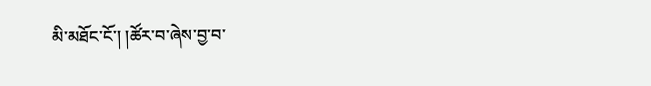མི་མཐོང་ངོ་། །ཚོར་བ་ཞེས་བྱ་བ་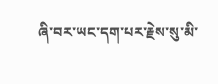ཞི་བར་ཡང་དག་པར་རྗེས་སུ་མི་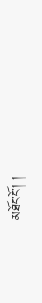མཐོང་ངོ་། །